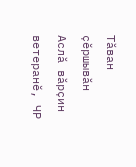Тӑван ҫӗршывӑн Аслӑ вӑрҫин ветеранӗ, ЧР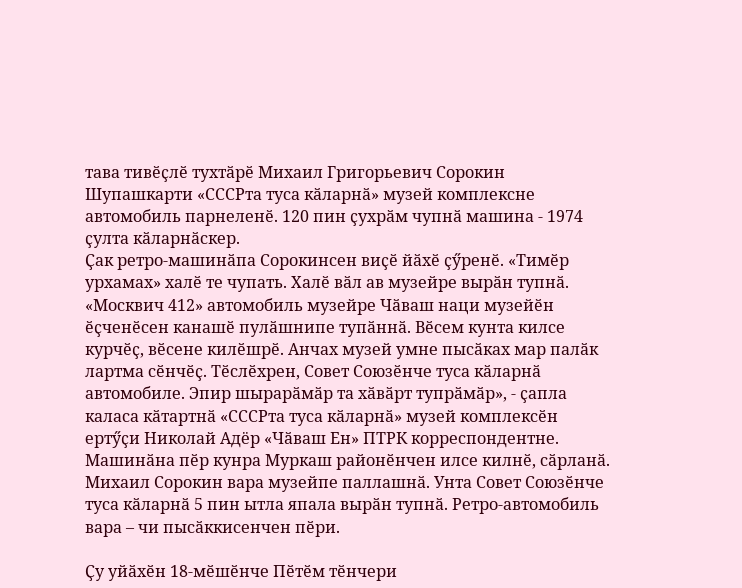тава тивӗҫлӗ тухтӑрӗ Михаил Григорьевич Сорокин Шупашкарти «СССРта туса кӑларнӑ» музей комплексне автомобиль парнеленӗ. 120 пин ҫухрӑм чупнӑ машина - 1974 ҫулта кӑларнӑскер.
Ҫак ретро-машинӑпа Сорокинсен виҫӗ йӑхӗ ҫӳренӗ. «Тимӗр урхамах» халӗ те чупать. Халӗ вӑл ав музейре вырӑн тупнӑ.
«Москвич 412» автомобиль музейре Чӑваш наци музейӗн ӗҫченӗсен канашӗ пулӑшнипе тупӑннӑ. Вӗсем кунта килсе курчӗҫ, вӗсене килӗшрӗ. Анчах музей умне пысӑках мар палӑк лартма сӗнчӗҫ. Тӗслӗхрен, Совет Союзӗнче туса кӑларнӑ автомобиле. Эпир шырарӑмӑр та хӑвӑрт тупрӑмӑр», - ҫапла каласа кӑтартнӑ «СССРта туса кӑларнӑ» музей комплексӗн ертӳҫи Николай Адёр «Чӑваш Ен» ПТРК корреспондентне.
Машинӑна пӗр кунра Муркаш районӗнчен илсе килнӗ, сӑрланӑ. Михаил Сорокин вара музейпе паллашнӑ. Унта Совет Союзӗнче туса кӑларнӑ 5 пин ытла япала вырӑн тупнӑ. Ретро-автомобиль вара – чи пысӑккисенчен пӗри.

Ҫу уйӑхӗн 18-мӗшӗнче Пӗтӗм тӗнчери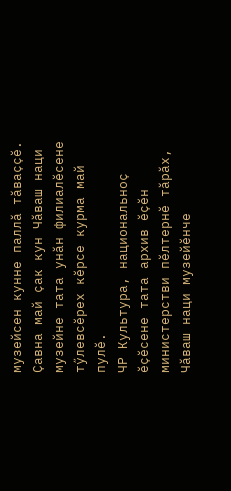музейсен кунне паллӑ тӑваҫҫӗ. Ҫавна май ҫак кун Чӑваш наци музейне тата унӑн филиалӗсене тӳлевсӗрех кӗрсе курма май пулӗ.
ЧР Культура, национальноҫ ӗҫӗсене тата архив ӗҫӗн министерстви пӗлтернӗ тӑрӑх, Чӑваш наци музейӗнче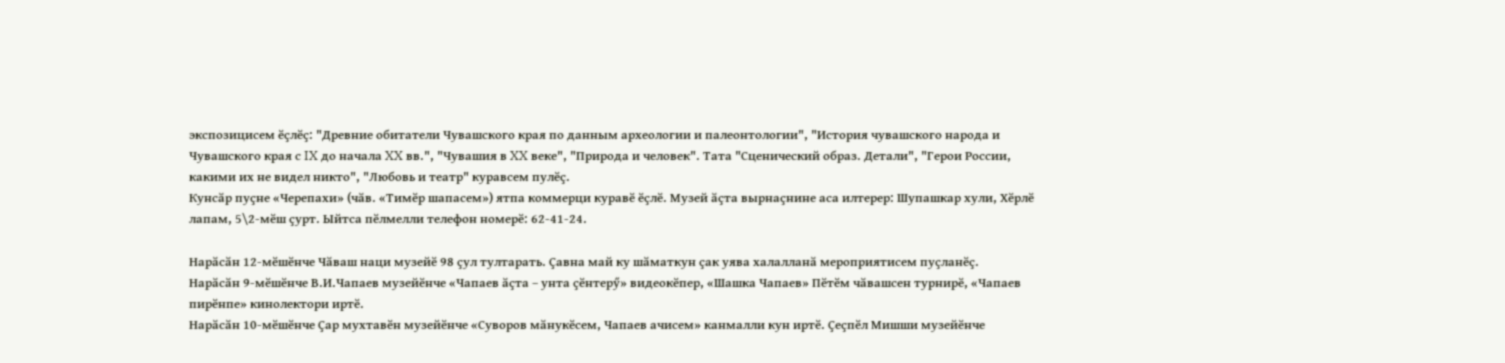экспозицисем ӗҫлӗҫ: "Древние обитатели Чувашского края по данным археологии и палеонтологии", "История чувашского народа и Чувашского края с IX до начала XX вв.", "Чувашия в XX веке", "Природа и человек". Тата "Сценический образ. Детали", "Герои России, какими их не видел никто", "Любовь и театр" куравсем пулӗҫ.
Кунсӑр пуҫне «Черепахи» (чӑв. «Тимӗр шапасем») ятпа коммерци куравӗ ӗҫлӗ. Музей ӑҫта вырнаҫнине аса илтерер: Шупашкар хули, Хӗрлӗ лапам, 5\2-мӗш ҫурт. Ыйтса пӗлмелли телефон номерӗ: 62-41-24.

Нарӑсӑн 12-мӗшӗнче Чӑваш наци музейӗ 98 ҫул тултарать. Ҫавна май ку шӑматкун ҫак уява халалланӑ мероприятисем пуҫланӗҫ.
Нарӑсӑн 9-мӗшӗнче В.И.Чапаев музейӗнче «Чапаев ӑҫта – унта ҫӗнтерӳ» видеокӗпер, «Шашка Чапаев» Пӗтӗм чӑвашсен турнирӗ, «Чапаев пирӗнпе» кинолектори иртӗ.
Нарӑсӑн 10-мӗшӗнче Ҫар мухтавӗн музейӗнче «Суворов мӑнукӗсем, Чапаев ачисем» канмалли кун иртӗ. Ҫеҫпӗл Мишши музейӗнче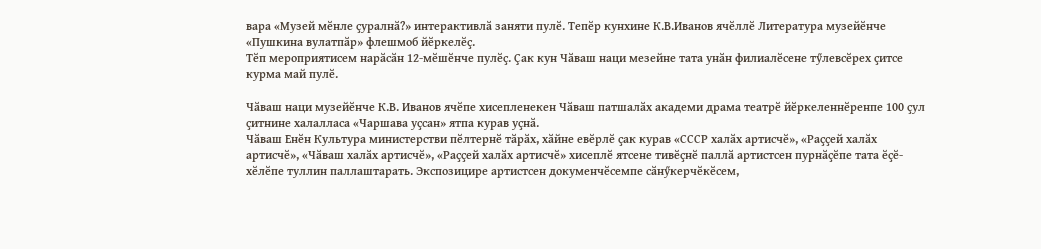вара «Музей мӗнле ҫуралнӑ?» интерактивлӑ заняти пулӗ. Тепӗр кунхине К.В.Иванов ячӗллӗ Литература музейӗнче «Пушкина вулатпӑр» флешмоб йӗркелӗҫ.
Тӗп мероприятисем нарӑсӑн 12-мӗшӗнче пулӗҫ. Ҫак кун Чӑваш наци мезейне тата унӑн филиалӗсене тӳлевсӗрех ҫитсе курма май пулӗ.

Чӑваш наци музейӗнче К.В. Иванов ячӗпе хисепленекен Чӑваш патшалӑх академи драма театрӗ йӗркеленнӗренпе 100 ҫул ҫитнине халалласа «Чаршава уҫсан» ятпа курав уҫнӑ.
Чӑваш Енӗн Культура министерстви пӗлтернӗ тӑрӑх, хӑйне евӗрлӗ ҫак курав «СССР халӑх артисчӗ», «Раҫҫей халӑх артисчӗ», «Чӑваш халӑх артисчӗ», «Раҫҫей халӑх артисчӗ» хисеплӗ ятсене тивӗҫнӗ паллӑ артистсен пурнӑҫӗпе тата ӗҫӗ-хӗлӗпе туллин паллаштарать. Экспозицире артистсен докуменчӗсемпе сӑнӳкерчӗкӗсем,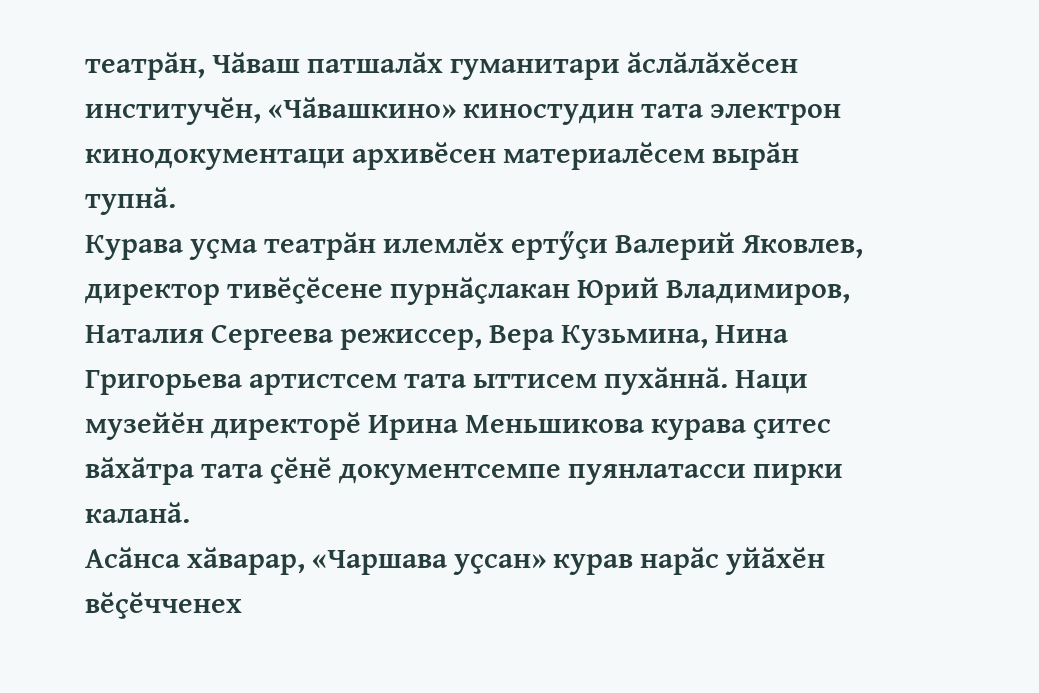театрӑн, Чӑваш патшалӑх гуманитари ӑслӑлӑхӗсен институчӗн, «Чӑвашкино» киностудин тата электрон кинодокументаци архивӗсен материалӗсем вырӑн тупнӑ.
Курава уҫма театрӑн илемлӗх ертӳҫи Валерий Яковлев, директор тивӗҫӗсене пурнӑҫлакан Юрий Владимиров, Наталия Сергеева режиссер, Вера Кузьмина, Нина Григорьева артистсем тата ыттисем пухӑннӑ. Наци музейӗн директорӗ Ирина Меньшикова курава ҫитес вӑхӑтра тата ҫӗнӗ документсемпе пуянлатасси пирки каланӑ.
Асӑнса хӑварар, «Чаршава уҫсан» курав нарӑс уйӑхӗн вӗҫӗчченех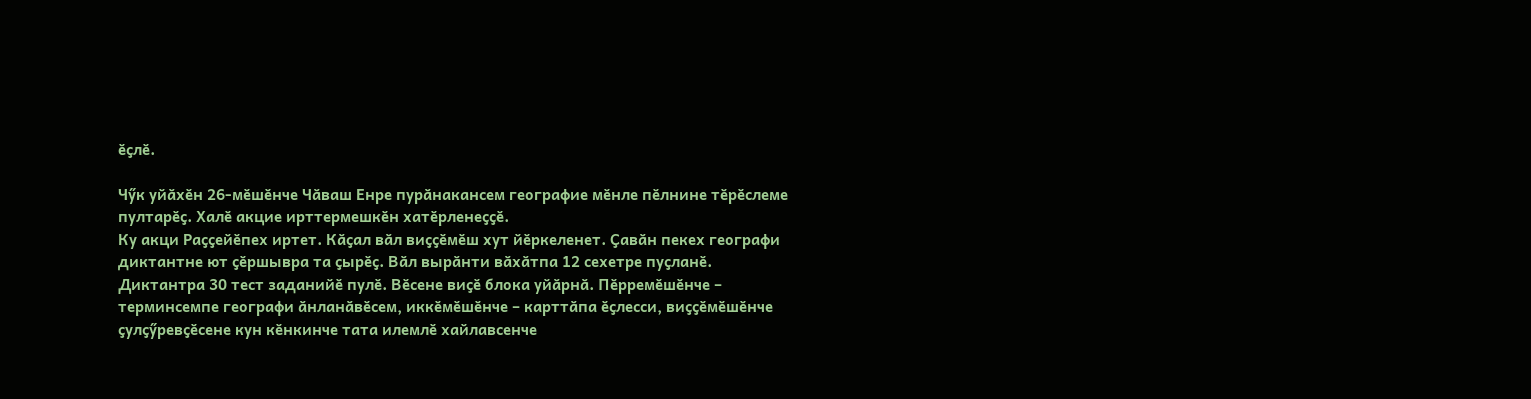ӗҫлӗ.

Чӳк уйӑхӗн 26-мӗшӗнче Чӑваш Енре пурӑнакансем географие мӗнле пӗлнине тӗрӗслеме пултарӗҫ. Халӗ акцие ирттермешкӗн хатӗрленеҫҫӗ.
Ку акци Раҫҫейӗпех иртет. Кӑҫал вӑл виҫҫӗмӗш хут йӗркеленет. Ҫавӑн пекех географи диктантне ют ҫӗршывра та ҫырӗҫ. Вӑл вырӑнти вӑхӑтпа 12 сехетре пуҫланӗ.
Диктантра 30 тест заданийӗ пулӗ. Вӗсене виҫӗ блока уйӑрнӑ. Пӗрремӗшӗнче – терминсемпе географи ӑнланӑвӗсем, иккӗмӗшӗнче – карттӑпа ӗҫлесси, виҫҫӗмӗшӗнче ҫулҫӳревҫӗсене кун кӗнкинче тата илемлӗ хайлавсенче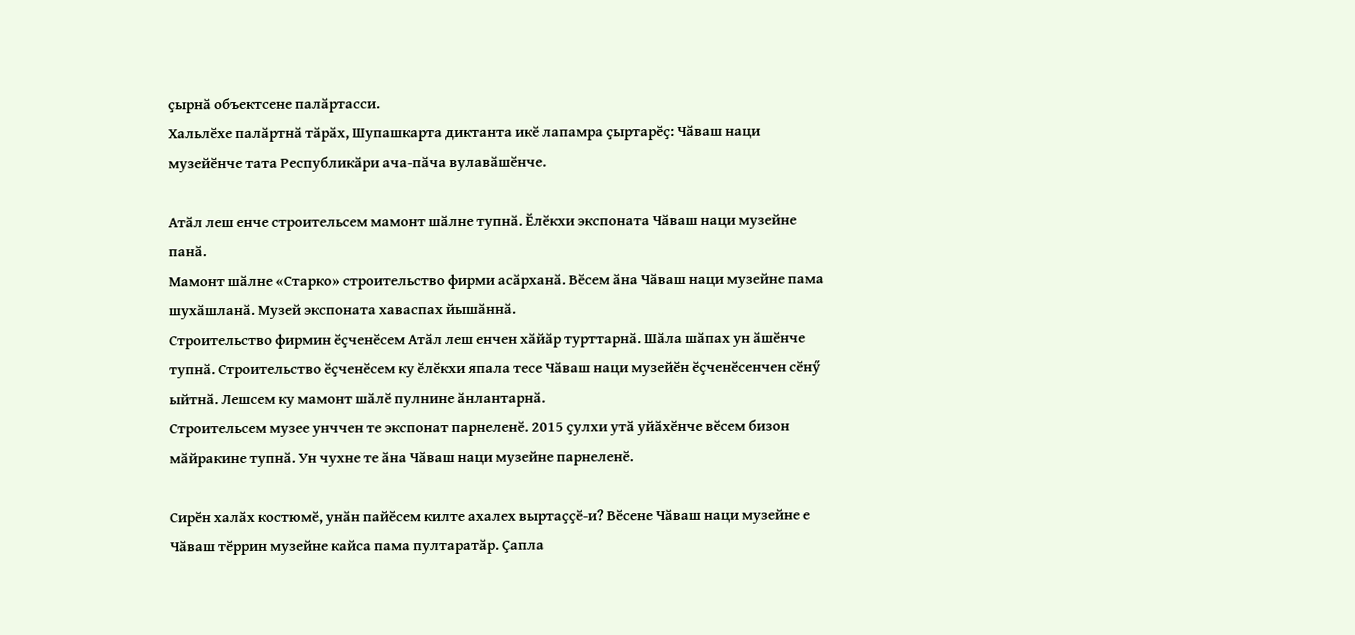ҫырнӑ объектсене палӑртасси.
Хальлӗхе палӑртнӑ тӑрӑх, Шупашкарта диктанта икӗ лапамра ҫыртарӗҫ: Чӑваш наци музейӗнче тата Республикӑри ача-пӑча вулавӑшӗнче.

Атӑл леш енче строительсем мамонт шӑлне тупнӑ. Ӗлӗкхи экспоната Чӑваш наци музейне панӑ.
Мамонт шӑлне «Старко» строительство фирми асӑрханӑ. Вӗсем ӑна Чӑваш наци музейне пама шухӑшланӑ. Музей экспоната хаваспах йышӑннӑ.
Строительство фирмин ӗҫченӗсем Атӑл леш енчен хӑйӑр турттарнӑ. Шӑла шӑпах ун ӑшӗнче тупнӑ. Строительство ӗҫченӗсем ку ӗлӗкхи япала тесе Чӑваш наци музейӗн ӗҫченӗсенчен сӗнӳ ыйтнӑ. Лешсем ку мамонт шӑлӗ пулнине ӑнлантарнӑ.
Строительсем музее унччен те экспонат парнеленӗ. 2015 ҫулхи утӑ уйӑхӗнче вӗсем бизон мӑйракине тупнӑ. Ун чухне те ӑна Чӑваш наци музейне парнеленӗ.

Сирӗн халӑх костюмӗ, унӑн пайӗсем килте ахалех выртаҫҫӗ-и? Вӗсене Чӑваш наци музейне е Чӑваш тӗррин музейне кайса пама пултаратӑр. Ҫапла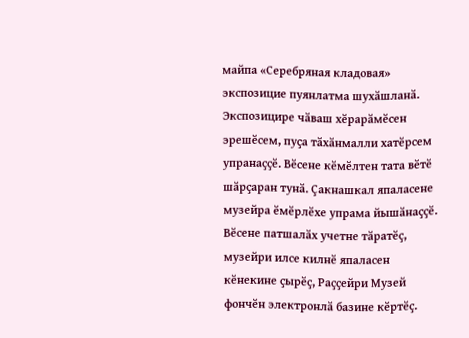майпа «Серебряная кладовая» экспозицие пуянлатма шухӑшланӑ.
Экспозицире чӑваш хӗрарӑмӗсен эрешӗсем, пуҫа тӑхӑнмалли хатӗрсем упранаҫҫӗ. Вӗсене кӗмӗлтен тата вӗтӗ шӑрҫаран тунӑ. Ҫакнашкал япаласене музейра ӗмӗрлӗхе упрама йышӑнаҫҫӗ. Вӗсене патшалӑх учетне тӑратӗҫ, музейри илсе килнӗ япаласен кӗнекине ҫырӗҫ, Раҫҫейри Музей фончӗн электронлӑ базине кӗртӗҫ.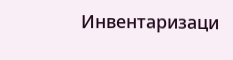Инвентаризаци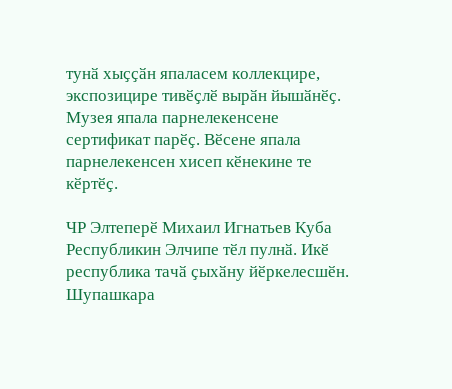тунӑ хыҫҫӑн япаласем коллекцире, экспозицире тивӗҫлӗ вырӑн йышӑнӗҫ.
Музея япала парнелекенсене сертификат парӗҫ. Вӗсене япала парнелекенсен хисеп кӗнекине те кӗртӗҫ.

ЧР Элтеперӗ Михаил Игнатьев Куба Республикин Элчипе тӗл пулнӑ. Икӗ республика тачӑ ҫыхӑну йӗркелесшӗн.
Шупашкара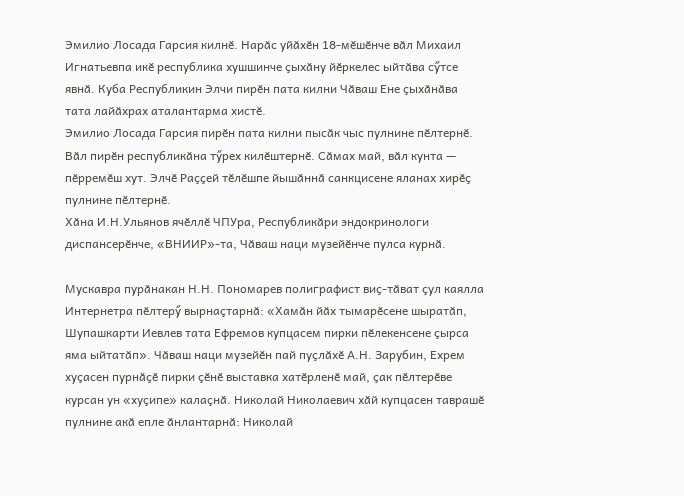Эмилио Лосада Гарсия килнӗ. Нарӑс уйӑхӗн 18-мӗшӗнче вӑл Михаил Игнатьевпа икӗ республика хушшинче ҫыхӑну йӗркелес ыйтӑва сӳтсе явнӑ. Куба Республикин Элчи пирӗн пата килни Чӑваш Ене ҫыхӑнӑва тата лайӑхрах аталантарма хистӗ.
Эмилио Лосада Гарсия пирӗн пата килни пысӑк чыс пулнине пӗлтернӗ. Вӑл пирӗн республикӑна тӳрех килӗштернӗ. Сӑмах май, вӑл кунта — пӗрремӗш хут. Элчӗ Раҫҫей тӗлӗшпе йышӑннӑ санкцисене яланах хирӗҫ пулнине пӗлтернӗ.
Хӑна И.Н.Ульянов ячӗллӗ ЧПУра, Республикӑри эндокринологи диспансерӗнче, «ВНИИР»-та, Чӑваш наци музейӗнче пулса курнӑ.

Мускавра пурӑнакан Н.Н. Пономарев полиграфист виҫ-тӑват ҫул каялла Интернетра пӗлтерӳ вырнаҫтарнӑ: «Хамӑн йӑх тымарӗсене шыратӑп, Шупашкарти Иевлев тата Ефремов купцасем пирки пӗлекенсене ҫырса яма ыйтатӑп». Чӑваш наци музейӗн пай пуҫлӑхӗ А.Н. Зарубин, Ехрем хуҫасен пурнӑҫӗ пирки ҫӗнӗ выставка хатӗрленӗ май, ҫак пӗлтерӗве курсан ун «хуҫипе» калаҫнӑ. Николай Николаевич хӑй купцасен таврашӗ пулнине акӑ епле ӑнлантарнӑ: Николай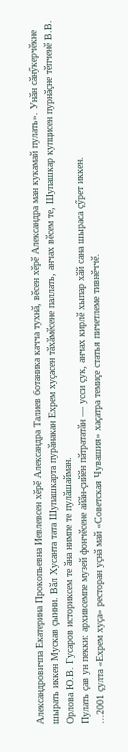Александровичпа Екатерина Прокопьевна Иевлевсен хӗрӗ Александра Талиев ботаника качча тухнӑ, вӗсен хӗрӗ Александра ман кукамай пулать». Унӑн сӑнӳкерчӗкне шырать иккен Мускав ҫынни. Вӑл Хусанта тата Шупашкарта пурӑнакан Ехрем хуҫасен тӑхӑмӗсене паллать, анчах вӗсем те, Шупашкар купцисен пурнӑҫне тӗпченӗ В.В. Орлова Ю.В. Гусаров историксем те ӑна нимпе те пулӑшайман.
Пулать ҫав ун пекки: архивсемпе музей фончӗсене айӑн-ҫийӗн пӑтрататӑн — усси ҫук, анчах кирлӗ хыпар хӑй сана шыраса ҫӳрет иккен.
...2001 ҫулта «Ехрем хуҫа» ресторан уҫнӑ май «Советская Чувашия» хаҫатра темиҫе статья пичетлеме тивнӗччӗ.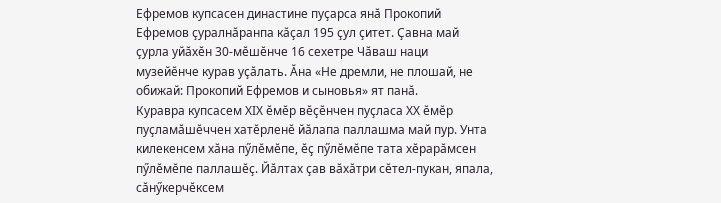Ефремов купсасен династине пуҫарса янӑ Прокопий Ефремов ҫуралнӑранпа кӑҫал 195 ҫул ҫитет. Ҫавна май ҫурла уйӑхӗн 30-мӗшӗнче 16 сехетре Чӑваш наци музейӗнче курав уҫӑлать. Ӑна «Не дремли, не плошай, не обижай: Прокопий Ефремов и сыновья» ят панӑ.
Куравра купсасем XIX ӗмӗр вӗҫӗнчен пуҫласа XX ӗмӗр пуҫламӑшӗччен хатӗрленӗ йӑлапа паллашма май пур. Унта килекенсем хӑна пӳлӗмӗпе, ӗҫ пӳлӗмӗпе тата хӗрарӑмсен пӳлӗмӗпе паллашӗҫ. Йӑлтах ҫав вӑхӑтри сӗтел-пукан, япала, сӑнӳкерчӗксем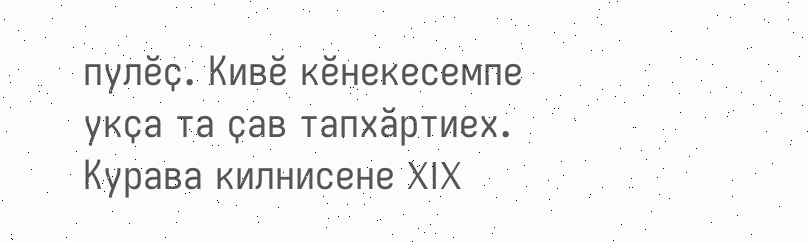пулӗҫ. Кивӗ кӗнекесемпе укҫа та ҫав тапхӑртиех.
Курава килнисене XIX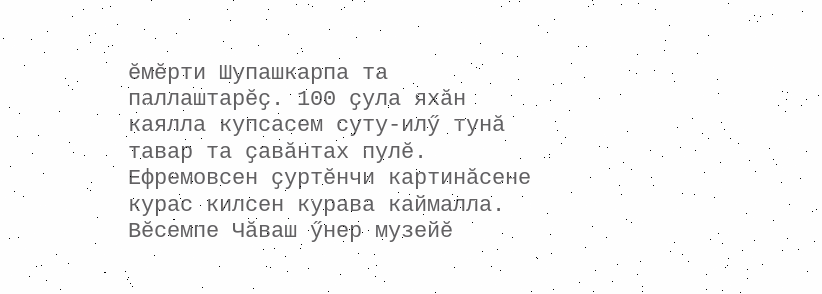ӗмӗрти Шупашкарпа та паллаштарӗҫ. 100 ҫула яхӑн каялла купсасем суту-илӳ тунӑ тавар та ҫавӑнтах пулӗ.
Ефремовсен ҫуртӗнчи картинӑсене курас килсен курава каймалла. Вӗсемпе Чӑваш ӳнер музейӗ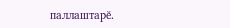паллаштарӗ.